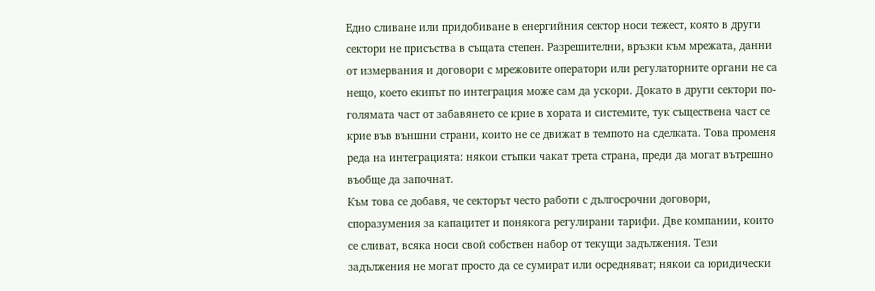Едно сливане или придобиване в енергийния сектор носи тежест, която в други сектори не присъства в същата степен. Разрешителни, връзки към мрежата, данни от измервания и договори с мрежовите оператори или регулаторните органи не са нещо, което екипът по интеграция може сам да ускори. Докато в други сектори по-голямата част от забавянето се крие в хората и системите, тук съществена част се крие във външни страни, които не се движат в темпото на сделката. Това променя реда на интеграцията: някои стъпки чакат трета страна, преди да могат вътрешно въобще да започнат.
Към това се добавя, че секторът често работи с дългосрочни договори, споразумения за капацитет и понякога регулирани тарифи. Две компании, които се сливат, всяка носи свой собствен набор от текущи задължения. Тези задължения не могат просто да се сумират или осредняват; някои са юридически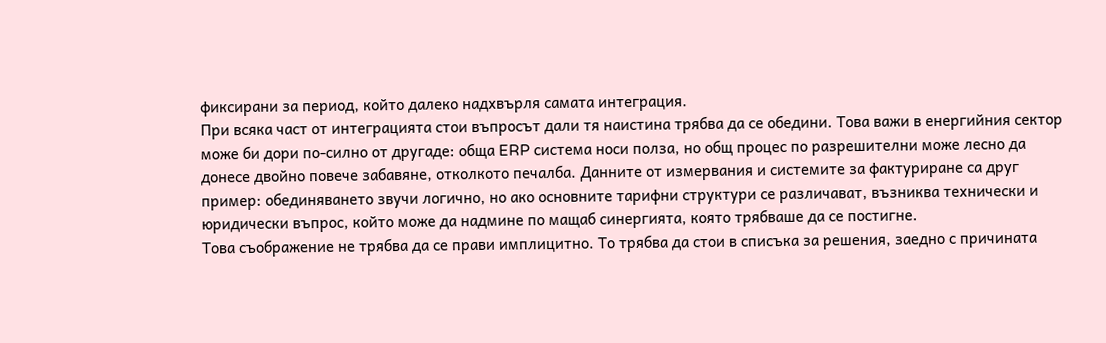фиксирани за период, който далеко надхвърля самата интеграция.
При всяка част от интеграцията стои въпросът дали тя наистина трябва да се обедини. Това важи в енергийния сектор може би дори по-силно от другаде: обща ERP система носи полза, но общ процес по разрешителни може лесно да донесе двойно повече забавяне, отколкото печалба. Данните от измервания и системите за фактуриране са друг пример: обединяването звучи логично, но ако основните тарифни структури се различават, възниква технически и юридически въпрос, който може да надмине по мащаб синергията, която трябваше да се постигне.
Това съображение не трябва да се прави имплицитно. То трябва да стои в списъка за решения, заедно с причината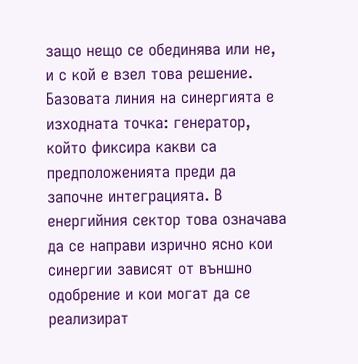защо нещо се обединява или не, и с кой е взел това решение.
Базовата линия на синергията е изходната точка: генератор, който фиксира какви са предположенията преди да започне интеграцията. В енергийния сектор това означава да се направи изрично ясно кои синергии зависят от външно одобрение и кои могат да се реализират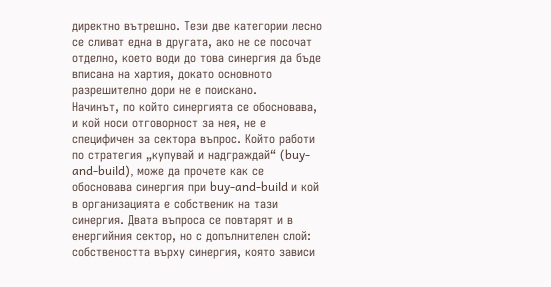директно вътрешно. Тези две категории лесно се сливат една в другата, ако не се посочат отделно, което води до това синергия да бъде вписана на хартия, докато основното разрешително дори не е поискано.
Начинът, по който синергията се обосновава, и кой носи отговорност за нея, не е специфичен за сектора въпрос. Който работи по стратегия „купувай и надграждай“ (buy-and-build), може да прочете как се обосновава синергия при buy-and-build и кой в организацията е собственик на тази синергия. Двата въпроса се повтарят и в енергийния сектор, но с допълнителен слой: собствеността върху синергия, която зависи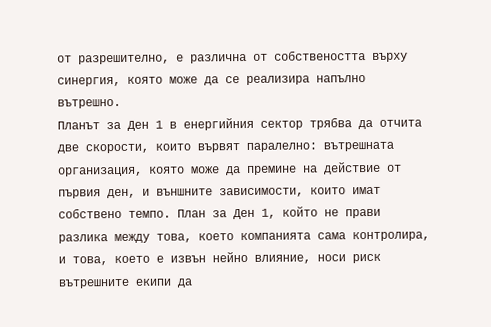от разрешително, е различна от собствеността върху синергия, която може да се реализира напълно вътрешно.
Планът за Ден 1 в енергийния сектор трябва да отчита две скорости, които вървят паралелно: вътрешната организация, която може да премине на действие от първия ден, и външните зависимости, които имат собствено темпо. План за Ден 1, който не прави разлика между това, което компанията сама контролира, и това, което е извън нейно влияние, носи риск вътрешните екипи да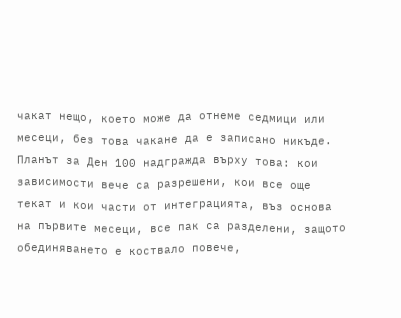чакат нещо, което може да отнеме седмици или месеци, без това чакане да е записано никъде.
Планът за Ден 100 надгражда върху това: кои зависимости вече са разрешени, кои все още текат и кои части от интеграцията, въз основа на първите месеци, все пак са разделени, защото обединяването е коствало повече,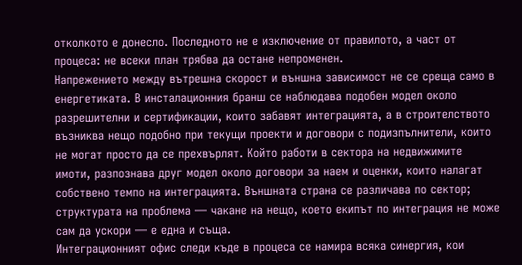отколкото е донесло. Последното не е изключение от правилото, а част от процеса: не всеки план трябва да остане непроменен.
Напрежението между вътрешна скорост и външна зависимост не се среща само в енергетиката. В инсталационния бранш се наблюдава подобен модел около разрешителни и сертификации, които забавят интеграцията, а в строителството възниква нещо подобно при текущи проекти и договори с подизпълнители, които не могат просто да се прехвърлят. Който работи в сектора на недвижимите имоти, разпознава друг модел около договори за наем и оценки, които налагат собствено темпо на интеграцията. Външната страна се различава по сектор; структурата на проблема — чакане на нещо, което екипът по интеграция не може сам да ускори — е една и съща.
Интеграционният офис следи къде в процеса се намира всяка синергия, кои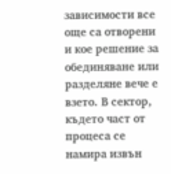зависимости все още са отворени и кое решение за обединяване или разделяне вече е взето. В сектор, където част от процеса се намира извън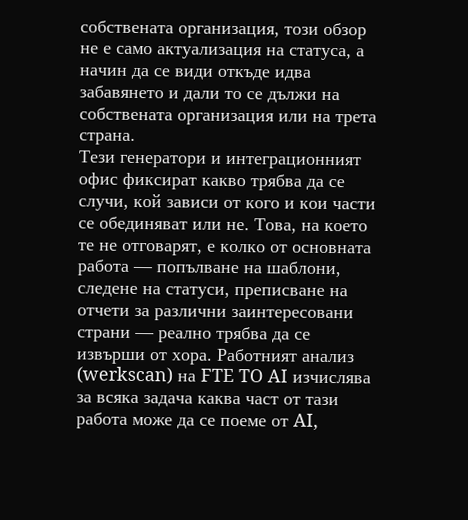собствената организация, този обзор не е само актуализация на статуса, а начин да се види откъде идва забавянето и дали то се дължи на собствената организация или на трета страна.
Тези генератори и интеграционният офис фиксират какво трябва да се случи, кой зависи от кого и кои части се обединяват или не. Това, на което те не отговарят, е колко от основната работа — попълване на шаблони, следене на статуси, преписване на отчети за различни заинтересовани страни — реално трябва да се извърши от хора. Работният анализ (werkscan) на FTE TO AI изчислява за всяка задача каква част от тази работа може да се поеме от AI,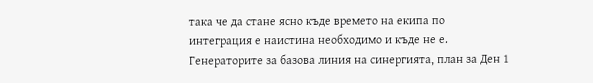така че да стане ясно къде времето на екипа по интеграция е наистина необходимо и къде не е.
Генераторите за базова линия на синергията, план за Ден 1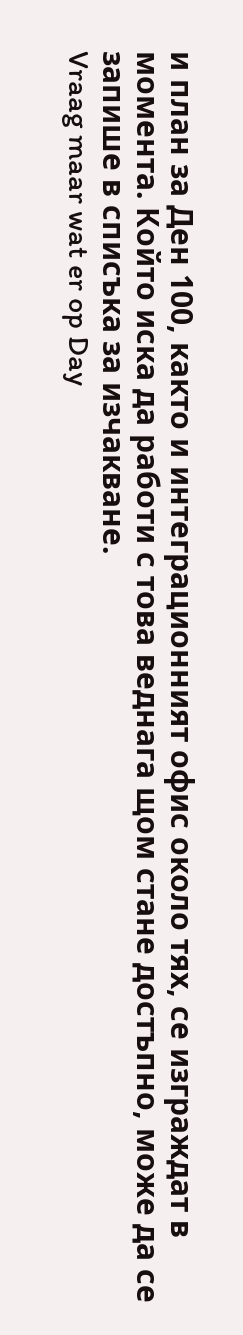и план за Ден 100, както и интеграционният офис около тях, се изграждат в момента. Който иска да работи с това веднага щом стане достъпно, може да се запише в списъка за изчакване.
Vraag maar wat er op Day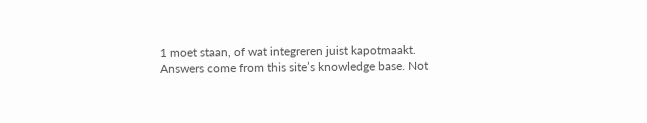1 moet staan, of wat integreren juist kapotmaakt.
Answers come from this site’s knowledge base. Not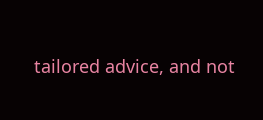tailored advice, and not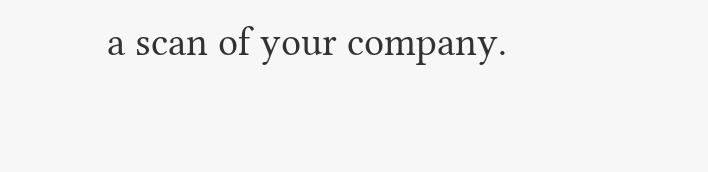a scan of your company.